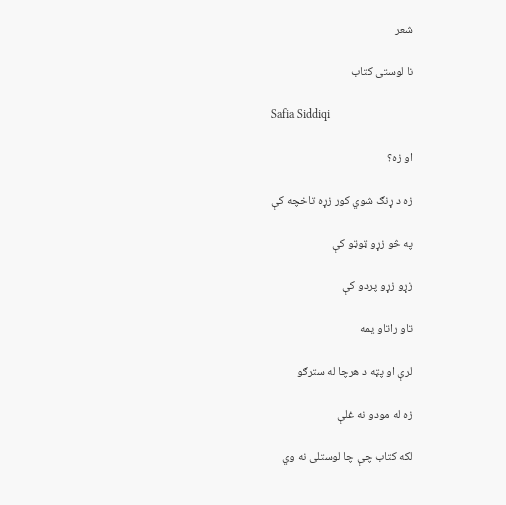شعر

نا لوستی کتاب

Safia Siddiqi

او زه؟

زه د ړنګ شوي کور زړه تاخچه کې

په څو زړو ټوټو کې

زړو زړو پردو کې

تاو راتاو یمه

لرې او پټه د هرچا له سترګو

زه له مودو نه غلې

لکه کتاب چې چا لوستلی نه وي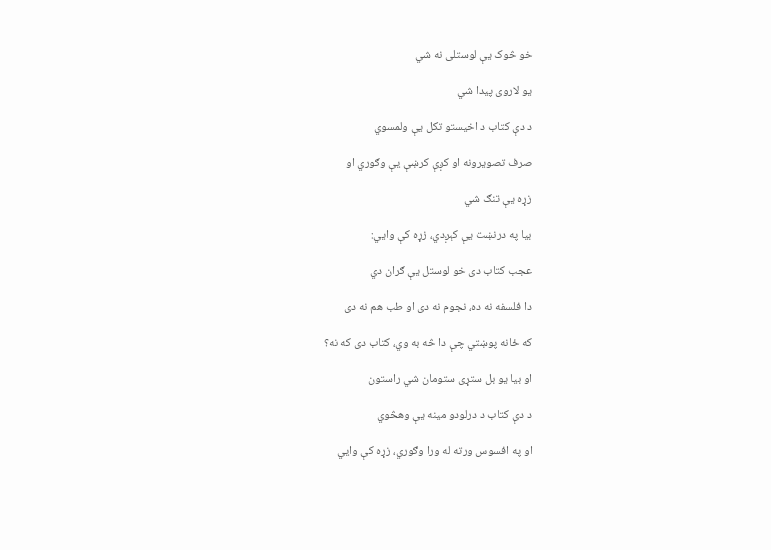خو څوک یې لوستلی نه شي

یو لاروی پیدا شي

د دې کتاب د اخیستو تکل یې ولمسوي

صرف تصویرونه او کږې کرښې یې وګوري او

زړه یې تنګ شي

بیا په درنښت یې کېږدي، زړه کې وایي:

عجب کتاب دی خو لوستل یې ګران دي

دا فلسفه نه ده، نجوم نه دی او طب هم نه دی

که ځانه پوښتي چې دا څه به وي، کتاب دی که نه؟

او بیا یو بل ستړی ستومان شي راستون

د دې کتاب د درلودو مینه یې وهڅوي

او په افسوس ورته له ورا وګوري، زړه کې وایي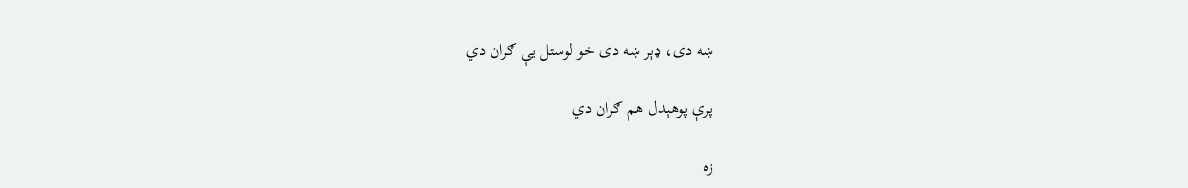ښه دی، ډېر ښه دی خو لوستل یې ګران دي

پرې پوهېدل هم ګران دي

زه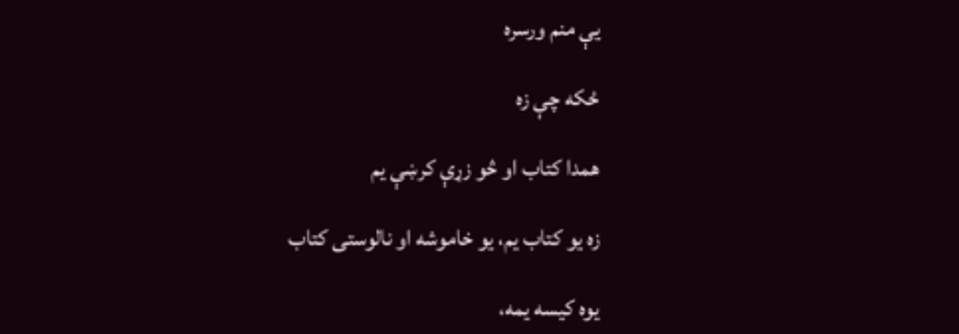یې منم ورسره

ځکه چې زه

همدا کتاب او څو زړې کرښې یم

زه یو کتاب یم، یو خاموشه او نالوستی کتاب

یوه کیسه یمه،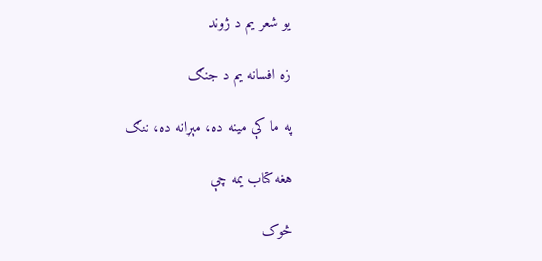یو شعر یم د ژوند

زه افسانه یم د جنګ

په ما کې مینه ده، مېړانه ده، ننګ

هغه کتاب یمه چې

څوک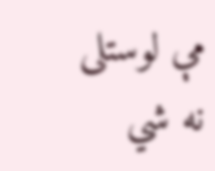مې لوستلی نه شي